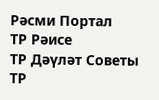Рәсми Портал
ТР Рәисе
ТР Дәүләт Советы
ТР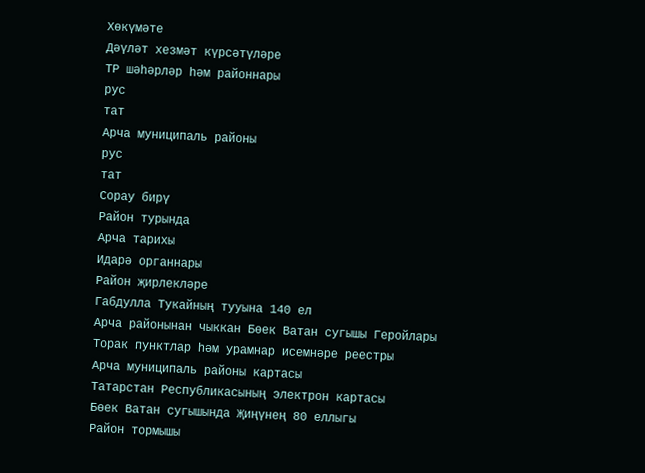Хөкүмәте
Дәүләт хезмәт күрсәтүләре
ТР шәһәрләр һәм районнары
рус
тат
Арча муниципаль районы
рус
тат
Сорау бирү
Район турында
Арча тарихы
Идарә органнары
Район җирлекләре
Габдулла Тукайның тууына 140 ел
Арча районынан чыккан Бөек Ватан сугышы Геройлары
Торак пунктлар һәм урамнар исемнәре реестры
Арча муниципаль районы картасы
Татарстан Республикасының электрон картасы
Бөек Ватан сугышында Җиңүнең 80 еллыгы
Район тормышы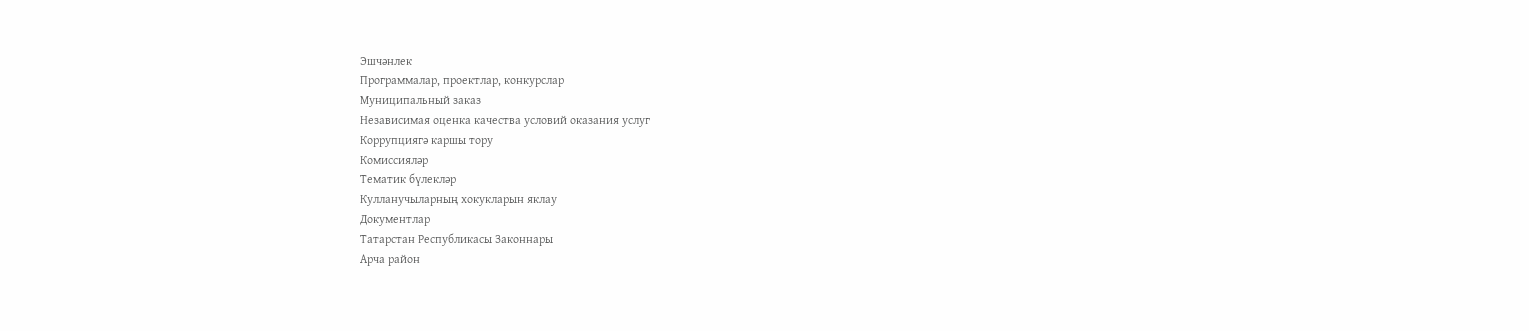Эшчәнлек
Программалар, проектлар, конкурслар
Муниципальный заказ
Независимая оценка качества условий оказания услуг
Коррупциягә каршы тору
Комиссияләр
Тематик бүлекләр
Кулланучыларның хокукларын яклау
Документлар
Татарстан Республикасы Законнары
Арча район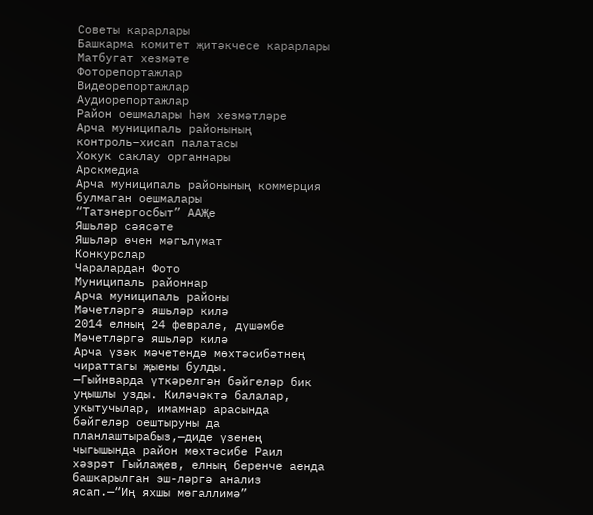Советы карарлары
Башкарма комитет җитәкчесе карарлары
Матбугат хезмәте
Фоторепортажлар
Видеорепортажлар
Аудиорепортажлар
Район оешмалары һәм хезмәтләре
Арча муниципаль районының контроль–хисап палатасы
Хокук саклау органнары
Арскмедиа
Арча муниципаль районының коммерция булмаган оешмалары
“Татэнергосбыт” ААҖе
Яшьләр сәясәте
Яшьләр өчен мәгълүмат
Конкурслар
Чаралардан Фото
Муниципаль районнар
Арча муниципаль районы
Мәчетләргә яшьләр килә
2014 елның 24 феврале, дүшәмбе
Мәчетләргә яшьләр килә
Арча үзәк мәчетендә мөхтәсибәтнең чираттагы җыены булды.
—Гыйнварда үткәрелгән бәйгеләр бик уңышлы узды. Киләчәктә балалар, укытучылар, имамнар арасында бәйгеләр оештыруны да планлаштырабыз,—диде үзенең чыгышында район мөхтәсибе Раил хәзрәт Гыйлаҗев, елның беренче аенда башкарылган эш-ләргә анализ ясап.—“Иң яхшы мөгаллимә”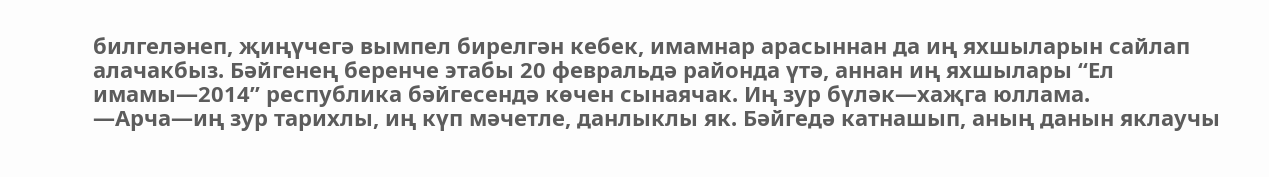билгеләнеп, җиңүчегә вымпел бирелгән кебек, имамнар арасыннан да иң яхшыларын сайлап алачакбыз. Бәйгенең беренче этабы 20 февральдә районда үтә, аннан иң яхшылары “Ел имамы—2014” республика бәйгесендә көчен сынаячак. Иң зур бүләк—хаҗга юллама.
—Арча—иң зур тарихлы, иң күп мәчетле, данлыклы як. Бәйгедә катнашып, аның данын яклаучы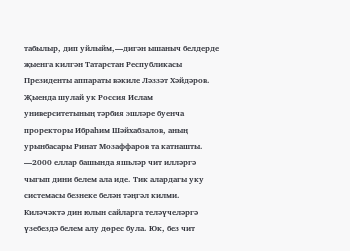табылыр, дип уйлыйм,—дигән ышаныч белдерде җыенга килгән Татарстан Республикасы Президенты аппараты вәкиле Ләззәт Хәйдәров.
Җыенда шулай ук Россия Ислам университетының тәрбия эшләре буенча проректоры Ибраһим Шәйхабзалов, аның урынбасары Ринат Мозаффаров та катнашты.
—2000 еллар башында яшьләр чит илләргә чыгып дини белем ала иде. Тик алардагы уку системасы безнеке белән тәңгәл килми. Киләчәктә дин юлын сайларга теләүчеләргә үзебездә белем алу дөрес була. Юк, без чит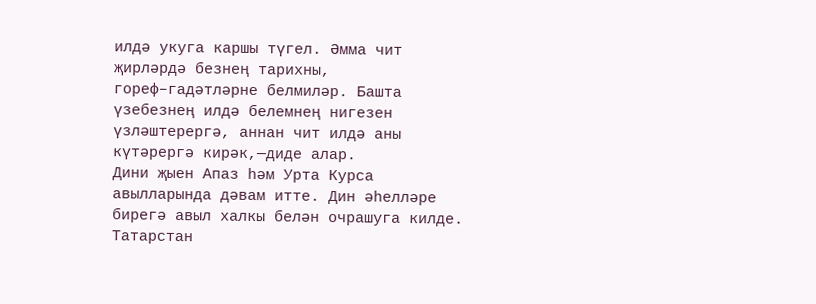илдә укуга каршы түгел. Әмма чит җирләрдә безнең тарихны, гореф–гадәтләрне белмиләр. Башта үзебезнең илдә белемнең нигезен үзләштерергә, аннан чит илдә аны күтәрергә кирәк,—диде алар.
Дини җыен Апаз һәм Урта Курса авылларында дәвам итте. Дин әһелләре бирегә авыл халкы белән очрашуга килде. Татарстан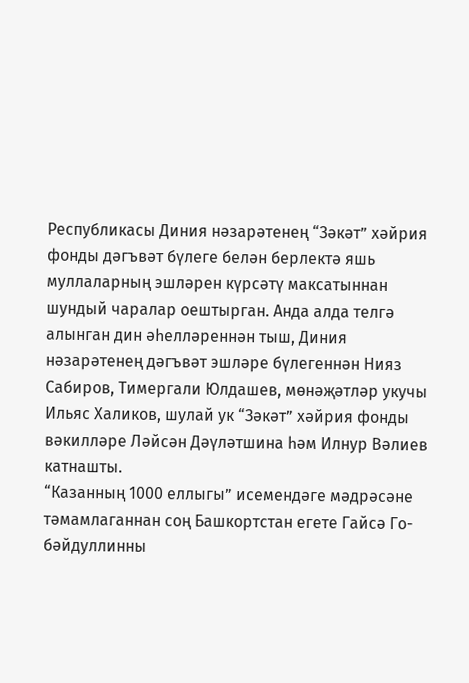Республикасы Диния нәзарәтенең “Зәкәт” хәйрия фонды дәгъвәт бүлеге белән берлектә яшь муллаларның эшләрен күрсәтү максатыннан шундый чаралар оештырган. Анда алда телгә алынган дин әһелләреннән тыш, Диния нәзарәтенең дәгъвәт эшләре бүлегеннән Нияз Сабиров, Тимергали Юлдашев, мөнәҗәтләр укучы Ильяс Халиков, шулай ук “Зәкәт” хәйрия фонды вәкилләре Ләйсән Дәүләтшина һәм Илнур Вәлиев катнашты.
“Казанның 1000 еллыгы” исемендәге мәдрәсәне тәмамлаганнан соң Башкортстан егете Гайсә Го-бәйдуллинны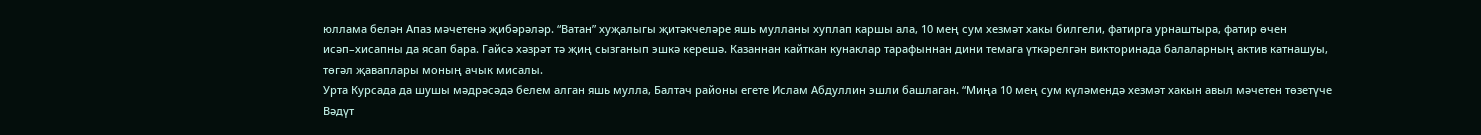юллама белән Апаз мәчетенә җибәрәләр. “Ватан” хуҗалыгы җитәкчеләре яшь мулланы хуплап каршы ала, 10 мең сум хезмәт хакы билгели, фатирга урнаштыра, фатир өчен исәп–хисапны да ясап бара. Гайсә хәзрәт тә җиң сызганып эшкә керешә. Казаннан кайткан кунаклар тарафыннан дини темага үткәрелгән викторинада балаларның актив катнашуы, төгәл җаваплары моның ачык мисалы.
Урта Курсада да шушы мәдрәсәдә белем алган яшь мулла, Балтач районы егете Ислам Абдуллин эшли башлаган. “Миңа 10 мең сум күләмендә хезмәт хакын авыл мәчетен төзетүче Вәдүт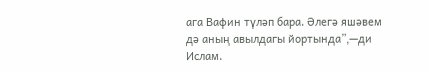ага Вафин түләп бара. Әлегә яшәвем дә аның авылдагы йортында”,—ди Ислам.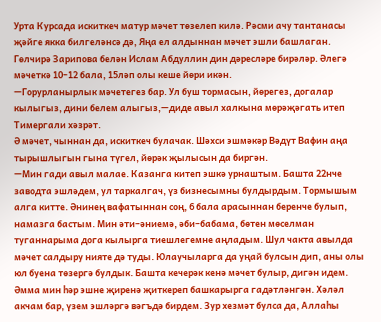Урта Курсада искиткеч матур мәчет төзелеп килә. Рәсми ачу тантанасы җәйге якка билгеләнсә дә, Яңа ел алдыннан мәчет эшли башлаган. Гөлчирә Зарипова белән Ислам Абдуллин дин дәресләре бирәләр. Әлегә мәчеткә 10–12 бала, 15ләп олы кеше йөри икән.
—Горурланырлык мәчетегез бар. Ул буш тормасын, йөрегез, догалар кылыгыз, дини белем алыгыз,—диде авыл халкына мөрәҗәгать итеп Тимергали хәзрәт.
Ә мәчет, чыннан да, искиткеч булачак. Шәхси эшмәкәр Вәдүт Вафин аңа тырышлыгын гына түгел, йөрәк җылысын да биргән.
—Мин гади авыл малае. Казанга китеп эшкә урнаштым. Башта 22нче заводта эшләдем, ул таркалгач, үз бизнесымны булдырдым. Тормышым алга китте. Әнинең вафатыннан соң, 6 бала арасыннан беренче булып, намазга бастым. Мин әти–әниемә, әби–бабама, бөтен мөселман туганнарыма дога кылырга тиешлегемне аңладым. Шул чакта авылда мәчет салдыру нияте дә туды. Юлаучыларга да уңай булсын дип, аны олы юл буена төзергә булдык. Башта кечерәк кенә мәчет булыр, дигән идем. Әмма мин һәр эшне җиренә җиткереп башкарырга гадәтләнгән. Хәләл акчам бар, үзем эшләргә вәгъдә бирдем. Зур хезмәт булса да, Аллаһы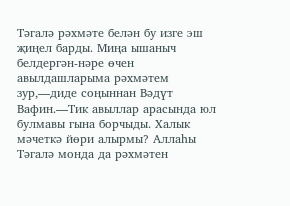Тәгалә рәхмәте белән бу изге эш җиңел барды. Миңа ышаныч белдергән-нәре өчен авылдашларыма рәхмәтем зур,—диде соңыннан Вәдүт Вафин.—Тик авыллар арасында юл булмавы гына борчыды. Халык мәчеткә йөри алырмы? Аллаһы Тәгалә монда да рәхмәтен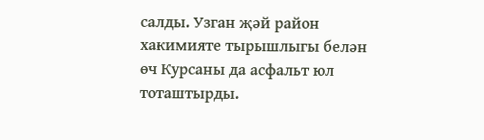салды. Узган җәй район хакимияте тырышлыгы белән өч Курсаны да асфальт юл тоташтырды.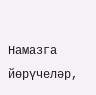Намазга йөрүчеләр,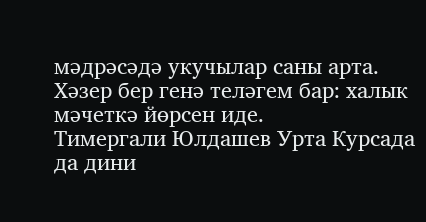мәдрәсәдә укучылар саны арта. Хәзер бер генә теләгем бар: халык мәчеткә йөрсен иде.
Тимергали Юлдашев Урта Курсада да дини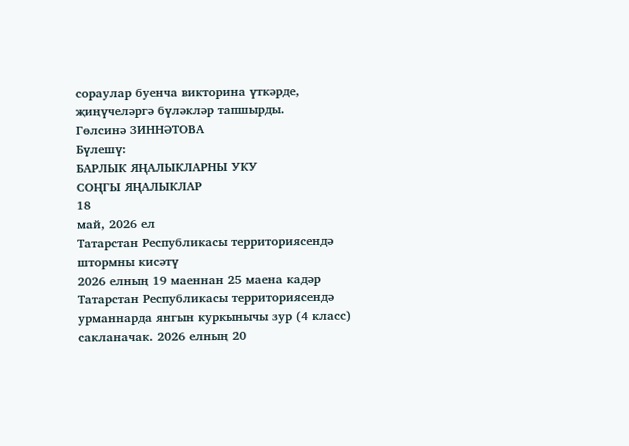сораулар буенча викторина үткәрде, җиңүчеләргә бүләкләр тапшырды.
Гөлсинә ЗИННӘТОВА
Бүлешү:
БАРЛЫК ЯҢАЛЫКЛАРНЫ УКУ
СОҢГЫ ЯҢАЛЫКЛАР
18
май, 2026 ел
Татарстан Республикасы территориясендә штормны кисәтү
2026 елның 19 маеннан 25 маена кадәр Татарстан Республикасы территориясендә урманнарда янгын куркынычы зур (4 класс) сакланачак. 2026 елның 20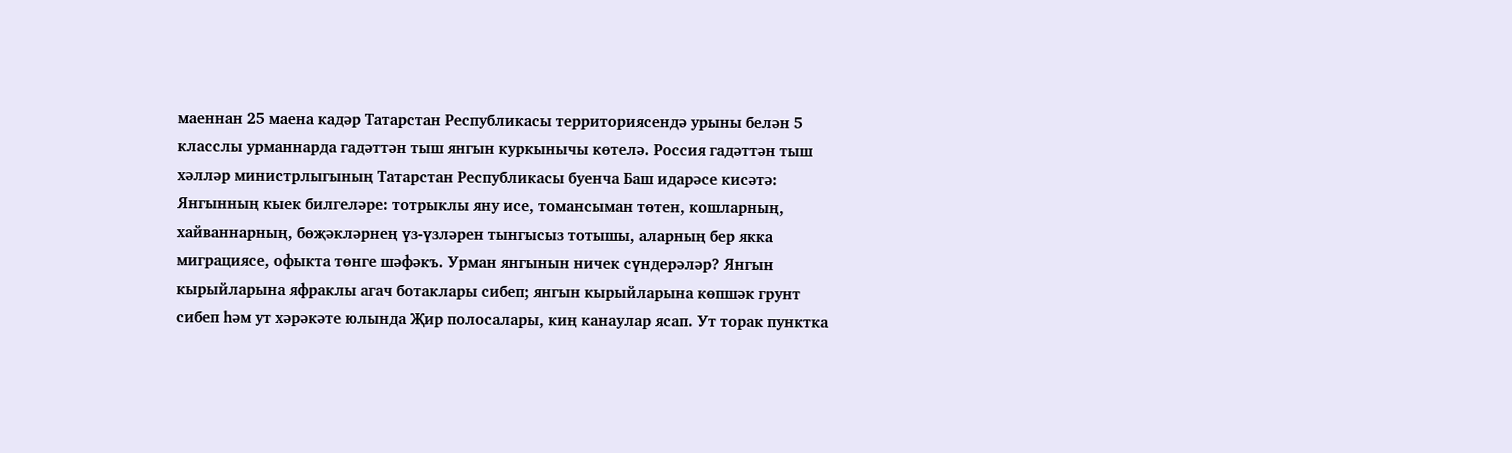маеннан 25 маена кадәр Татарстан Республикасы территориясендә урыны белән 5 класслы урманнарда гадәттән тыш янгын куркынычы көтелә. Россия гадәттән тыш хәлләр министрлыгының Татарстан Республикасы буенча Баш идарәсе кисәтә: Янгынның кыек билгеләре: тотрыклы яну исе, томансыман төтен, кошларның, хайваннарның, бөҗәкләрнең үз-үзләрен тынгысыз тотышы, аларның бер якка миграциясе, офыкта төнге шәфәкъ. Урман янгынын ничек сүндерәләр? Янгын кырыйларына яфраклы агач ботаклары сибеп; янгын кырыйларына көпшәк грунт сибеп һәм ут хәрәкәте юлында Җир полосалары, киң канаулар ясап. Ут торак пунктка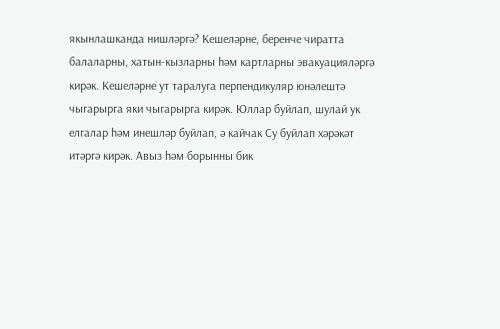якынлашканда нишләргә? Кешеләрне, беренче чиратта балаларны, хатын-кызларны һәм картларны эвакуацияләргә кирәк. Кешеләрне ут таралуга перпендикуляр юнәлештә чыгарырга яки чыгарырга кирәк. Юллар буйлап, шулай ук елгалар һәм инешләр буйлап, ә кайчак Су буйлап хәрәкәт итәргә кирәк. Авыз һәм борынны бик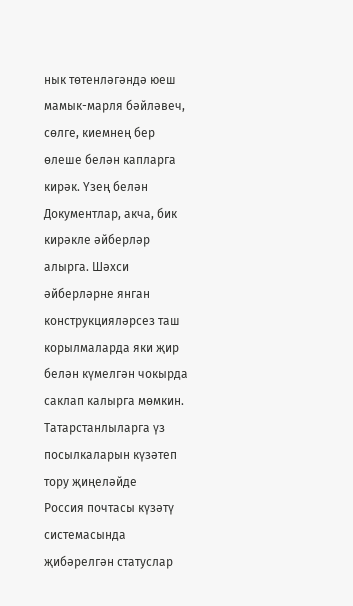нык төтенләгәндә юеш мамык-марля бәйләвеч, сөлге, киемнең бер өлеше белән капларга кирәк. Үзең белән Документлар, акча, бик кирәкле әйберләр алырга. Шәхси әйберләрне янган конструкцияләрсез таш корылмаларда яки җир белән күмелгән чокырда саклап калырга мөмкин.
Татарстанлыларга үз посылкаларын күзәтеп тору җиңеләйде
Россия почтасы күзәтү системасында җибәрелгән статуслар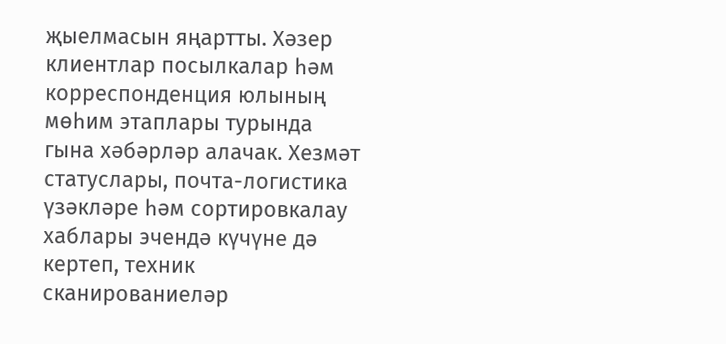җыелмасын яңартты. Хәзер клиентлар посылкалар һәм корреспонденция юлының мөһим этаплары турында гына хәбәрләр алачак. Хезмәт статуслары, почта-логистика үзәкләре һәм сортировкалау хаблары эчендә күчүне дә кертеп, техник сканированиеләр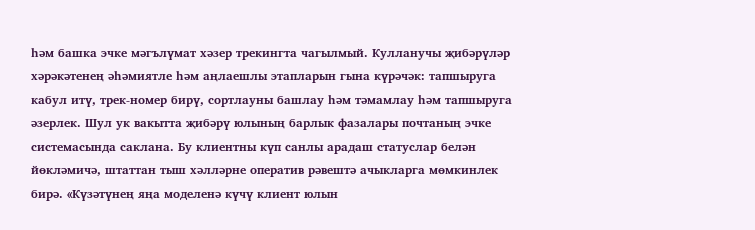һәм башка эчке мәгълүмат хәзер трекингта чагылмый. Кулланучы җибәрүләр хәрәкәтенең әһәмиятле һәм аңлаешлы этапларын гына күрәчәк: тапшыруга кабул итү, трек-номер бирү, сортлауны башлау һәм тәмамлау һәм тапшыруга әзерлек. Шул ук вакытта җибәрү юлының барлык фазалары почтаның эчке системасында саклана. Бу клиентны күп санлы арадаш статуслар белән йөкләмичә, штаттан тыш хәлләрне оператив рәвештә ачыкларга мөмкинлек бирә. «Күзәтүнең яңа моделенә күчү клиент юлын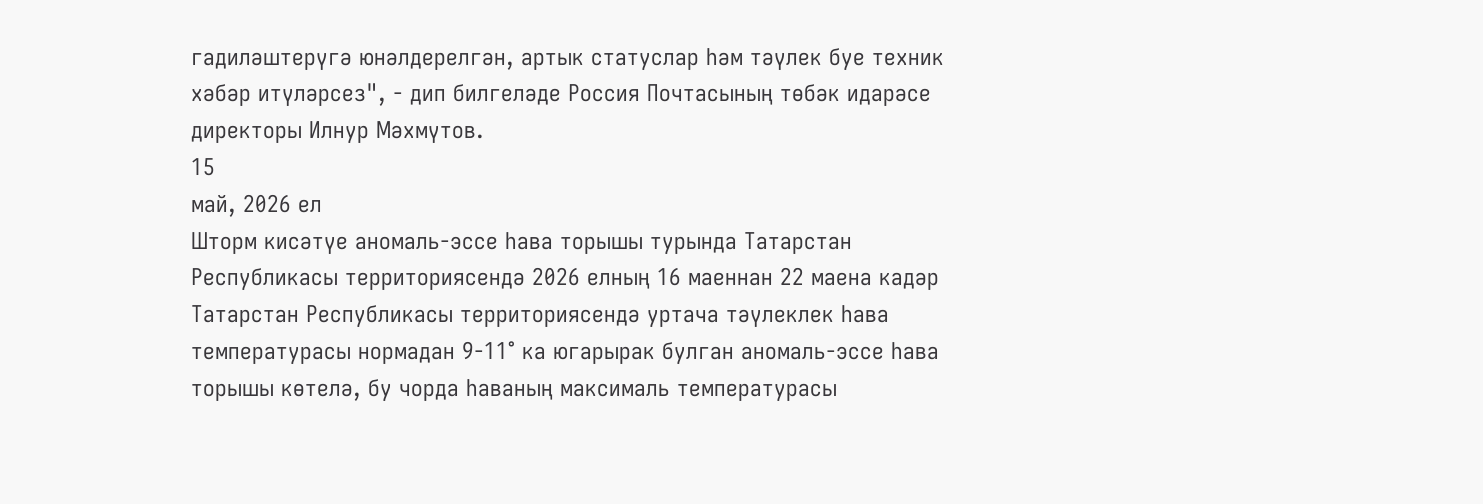гадиләштерүгә юнәлдерелгән, артык статуслар һәм тәүлек буе техник хәбәр итүләрсез", - дип билгеләде Россия Почтасының төбәк идарәсе директоры Илнур Мәхмүтов.
15
май, 2026 ел
Шторм кисәтүе аномаль-эссе һава торышы турында Татарстан Республикасы территориясендә 2026 елның 16 маеннан 22 маена кадәр
Татарстан Республикасы территориясендә уртача тәүлеклек һава температурасы нормадан 9-11° ка югарырак булган аномаль-эссе һава торышы көтелә, бу чорда һаваның максималь температурасы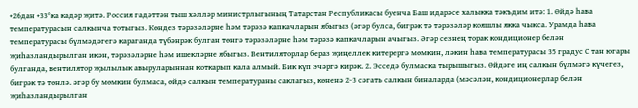+26дан +33°ка кадәр җитә. Россия гадәттән тыш хәлләр министрлыгының Татарстан Республикасы буенча Баш идарәсе халыкка тәкъдим итә: 1. Өйдә һава температурасын салкынча тотыгыз. Көндез тәрәзәләрне һәм тәрәзә капкачларын ябыгыз (әгәр булса, бигрәк тә тәрәзәләр кояшлы якка чыкса. Урамда һава температурасы бүлмәдәгегә караганда түбәнрәк булган төнгә тәрәзәләрне һәм тәрәзә капкачларын ачыгыз. Әгәр сезнең торак кондиционер белән җиһазландырылган икән, тәрәзәләрне һәм ишекләрне ябыгыз. Вентиляторлар бераз җиңеллек китерергә мөмкин, ләкин һава температурасы 35 градус С тан югары булганда, вентилятор җылылык авыруларыннан коткарып кала алмый. Бик күп эчәргә кирәк. 2. Эсседә булмаска тырышыгыз. Өйдәге иң салкын бүлмәгә күчегез, бигрәк тә төнлә. әгәр бу мөмкин булмаса, өйдә салкын температураны саклагыз, көненә 2-3 сәгать салкын биналарда (мәсәлән, кондиционерлар белән җиһазландырылган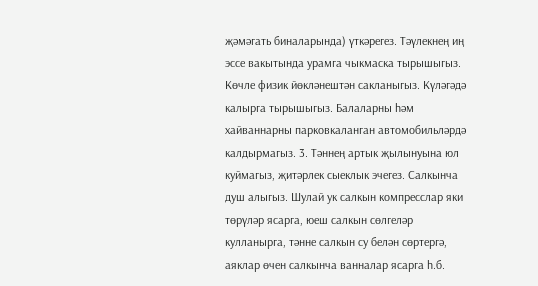җәмәгать биналарында) үткәрегез. Тәүлекнең иң эссе вакытында урамга чыкмаска тырышыгыз. Көчле физик йөкләнештән сакланыгыз. Күләгәдә калырга тырышыгыз. Балаларны һәм хайваннарны парковкаланган автомобильләрдә калдырмагыз. 3. Тәннең артык җылынуына юл куймагыз, җитәрлек сыеклык эчегез. Салкынча душ алыгыз. Шулай ук салкын компресслар яки төрүләр ясарга, юеш салкын сөлгеләр кулланырга, тәнне салкын су белән сөртергә, аяклар өчен салкынча ванналар ясарга һ.б.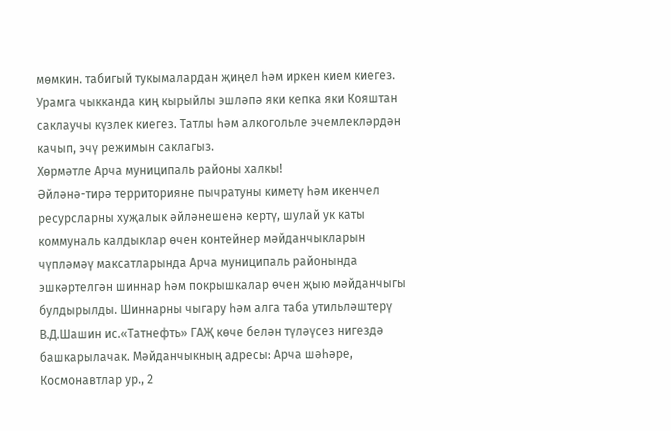мөмкин. табигый тукымалардан җиңел һәм иркен кием киегез. Урамга чыкканда киң кырыйлы эшләпә яки кепка яки Кояштан саклаучы күзлек киегез. Татлы һәм алкогольле эчемлекләрдән качып, эчү режимын саклагыз.
Хөрмәтле Арча муниципаль районы халкы!
Әйләнә-тирә территорияне пычратуны киметү һәм икенчел ресурсларны хуҗалык әйләнешенә кертү, шулай ук каты коммуналь калдыклар өчен контейнер мәйданчыкларын чүпләмәү максатларында Арча муниципаль районында эшкәртелгән шиннар һәм покрышкалар өчен җыю мәйданчыгы булдырылды. Шиннарны чыгару һәм алга таба утильләштерү В.Д.Шашин ис.«Татнефть» ГАҖ көче белән түләүсез нигездә башкарылачак. Мәйданчыкның адресы: Арча шәһәре, Космонавтлар ур., 2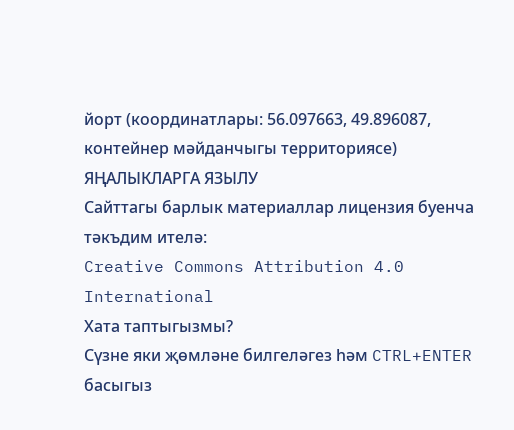йорт (координатлары: 56.097663, 49.896087, контейнер мәйданчыгы территориясе)
ЯҢАЛЫКЛАРГА ЯЗЫЛУ
Сайттагы барлык материаллар лицензия буенча тәкъдим ителә:
Creative Commons Attribution 4.0 International
Хата таптыгызмы?
Сүзне яки җөмләне билгеләгез һәм CTRL+ENTER басыгыз